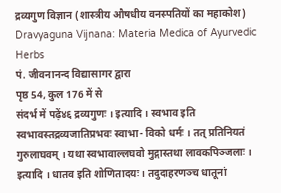द्रव्यगुण विज्ञान (शास्त्रीय औषधीय वनस्पतियों का महाकोश)
Dravyaguna Vijnana: Materia Medica of Ayurvedic Herbs
पं. जीवनानन्द विद्यासागर द्वारा
पृष्ठ 54, कुल 176 में से
संदर्भ में पढ़ें४६ द्रव्यगुणः । इत्यादि । स्वभाव इति स्वभावस्तद्रव्यजातिप्रभवः स्वाभा- विको धर्मः । तत् प्रतिनियतं गुरुलाघवम् । यथा स्वभावाल्लघवो मुद्गास्तथा लावकपिञ्जलाः । इत्यादि । धातव इति शोणितादयः । तदुदाहरणञ्च धातूनां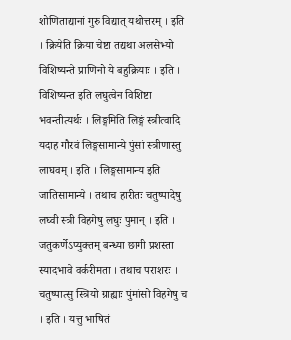शोणिताद्यानां गुरु विद्यात् यथोत्तरम् । इति । क्रियेति क्रिया चेष्टा तद्यथा अलसेभ्यो विशिष्यन्ते प्राणिनो ये बहुक्रियाः । इति । विशिष्यन्त इति लघुत्वेन विशिष्टा भवन्तीत्यर्थः । लिङ्गमिति लिङ्गं स्त्रीत्वादि यदाह गौरवं लिङ्गसामान्ये पुंसां स्त्रीणास्तु लाघवम् । इति । लिङ्गसामान्य इति जातिसामान्ये । तथाच हारीतः चतुष्पादेषु लघ्वी स्त्री विहगेषु लघुः पुमान् । इति । जतुकर्णेऽप्युक्तम् बन्ध्या छागी प्रशस्ता स्यादभावे वर्करीमता । तथाच पराशरः । चतुष्पात्सु स्त्रियो ग्राह्याः पुंमांसो विहगेषु च । इति । यत्तु भाषितं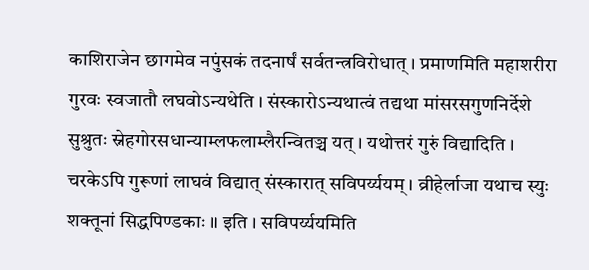काशिराजेन छागमेव नपुंसकं तदनार्षं सर्वतन्त्रविरोधात् । प्रमाणमिति महाशरीरा गुरवः स्वजातौ लघवोऽन्यथेति । संस्कारोऽन्यथात्वं तद्यथा मांसरसगुणनिर्देशे सुश्रुतः स्नेहगोरसधान्याम्लफलाम्लैरन्वितञ्च यत् । यथोत्तरं गुरुं विद्यादिति । चरकेऽपि गुरूणां लाघवं विद्यात् संस्कारात् सविपर्य्ययम् । व्रीहेर्लाजा यथाच स्युः शक्तूनां सिद्धपिण्डकाः ॥ इति । सविपर्य्ययमिति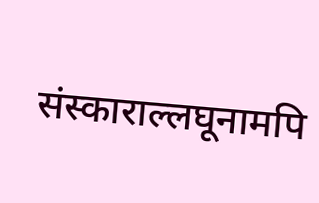संस्काराल्लघूनामपि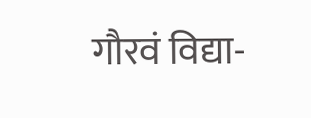गौरवं विद्या-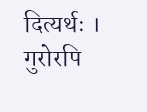दित्यर्थः । गुरोरपि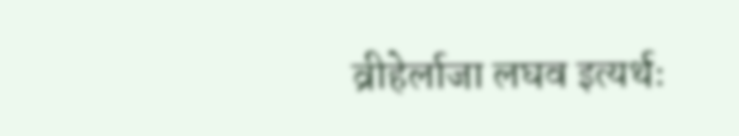व्रीहेर्लाजा लघव इत्यर्थः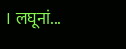। लघूनां...